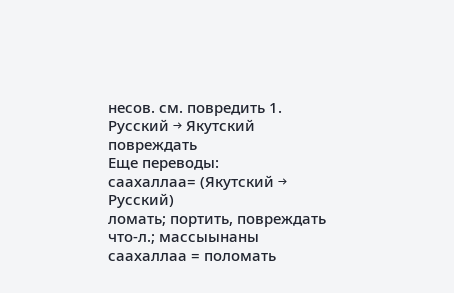несов. см. повредить 1.
Русский → Якутский
повреждать
Еще переводы:
саахаллаа= (Якутский → Русский)
ломать; портить, повреждать что-л.; массыынаны саахаллаа = поломать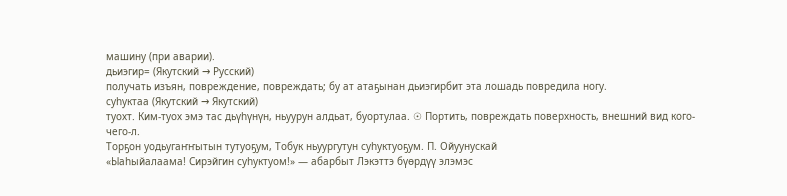машину (при аварии).
дьиэгир= (Якутский → Русский)
получать изъян, повреждение, повреждать; бу ат атаҕынан дьиэгирбит эта лошадь повредила ногу.
суһуктаа (Якутский → Якутский)
туохт. Ким-туох эмэ тас дьүһүнүн, ньуурун алдьат, буортулаа. ☉ Портить, повреждать поверхность, внешний вид кого-чего-л.
Торҕон уодьугаҥҥытын тутуоҕум, Тобук ньуургутун суһуктуоҕум. П. Ойуунускай
«Ыаһыйалаама! Сирэйгин суһуктуом!» — абарбыт Лэкэттэ бүөрдүү элэмэс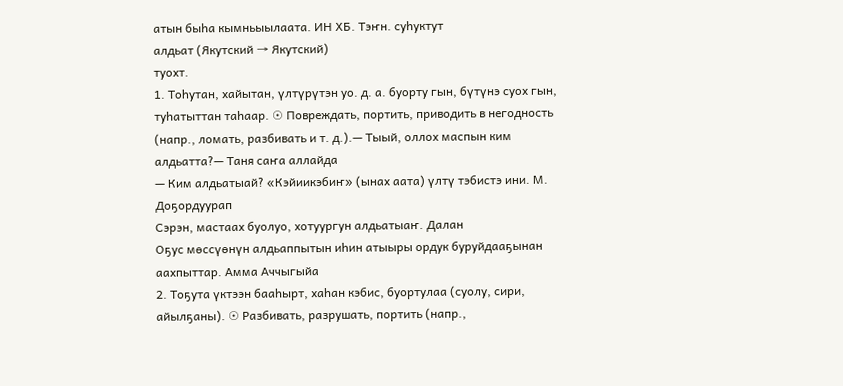атын быһа кымньыылаата. ИН ХБ. Тэҥн. суһуктут
алдьат (Якутский → Якутский)
туохт.
1. Тоһутан, хайытан, үлтүрүтэн уо. д. а. буорту гын, бүтүнэ суох гын, туһатыттан таһаар. ☉ Повреждать, портить, приводить в негодность (напр., ломать, разбивать и т. д.).— Тыый, оллох маспын ким алдьатта?— Таня саҥа аллайда
— Ким алдьатыай? «Кэйиикэбиҥ» (ынах аата) үлтү тэбистэ ини. М. Доҕордуурап
Сэрэн, мастаах буолуо, хотуургун алдьатыаҥ. Далан
Оҕус мөссүөнүн алдьаппытын иһин атыыры ордук буруйдааҕынан аахпыттар. Амма Аччыгыйа
2. Тоҕута үктээн бааһырт, хаһан кэбис, буортулаа (суолу, сири, айылҕаны). ☉ Разбивать, разрушать, портить (напр.,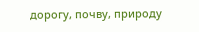дорогу, почву, природу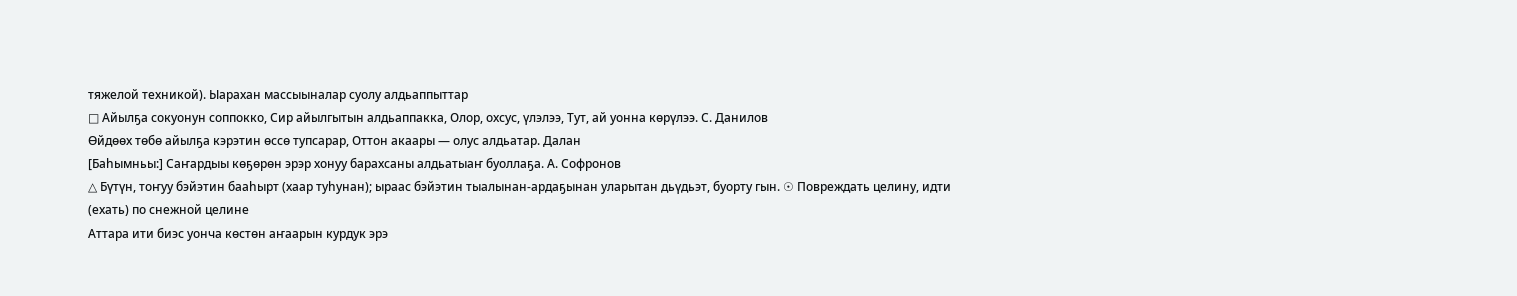тяжелой техникой). Ыарахан массыыналар суолу алдьаппыттар
□ Айылҕа сокуонун соппокко, Сир айылгытын алдьаппакка, Олор, охсус, үлэлээ, Тут, ай уонна көрүлээ. С. Данилов
Өйдөөх төбө айылҕа кэрэтин өссө тупсарар, Оттон акаары — олус алдьатар. Далан
[Баһымньы:] Саҥардыы көҕөрөн эрэр хонуу барахсаны алдьатыаҥ буоллаҕа. А. Софронов
△ Бүтүн, тоҥуу бэйэтин бааһырт (хаар туһунан); ыраас бэйэтин тыалынан-ардаҕынан уларытан дьүдьэт, буорту гын. ☉ Повреждать целину, идти (ехать) по снежной целине
Аттара ити биэс уонча көстөн аҥаарын курдук эрэ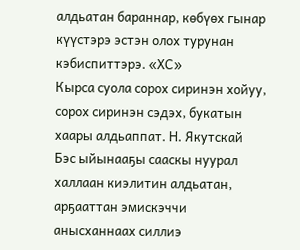алдьатан бараннар, көбүөх гынар күүстэрэ эстэн олох турунан кэбиспиттэрэ. «ХС»
Кырса суола сорох сиринэн хойуу, сорох сиринэн сэдэх, букатын хаары алдьаппат. Н. Якутскай
Бэс ыйынааҕы сааскы нуурал халлаан киэлитин алдьатан, арҕааттан эмискэччи анысханнаах силлиэ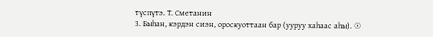түспүтэ. Т. Сметанин
3. Быһан, кэрдэн сиэн, ороскуоттаан бар (ууруу хаһаас аһы). ☉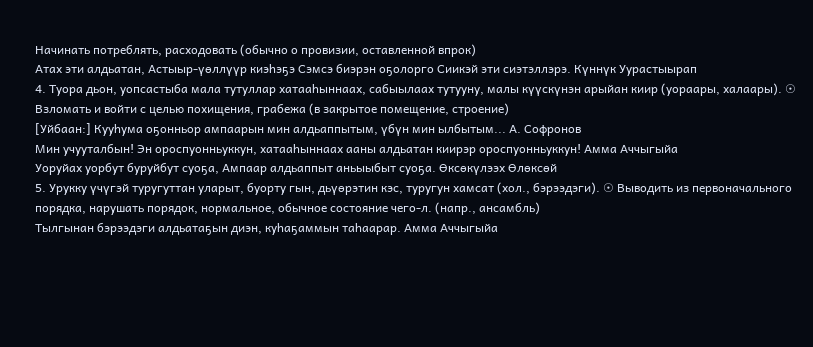Начинать потреблять, расходовать (обычно о провизии, оставленной впрок)
Атах эти алдьатан, Астыыр-үөллүүр киэһэҕэ Сэмсэ биэрэн оҕолорго Сиикэй эти сиэтэллэрэ. Күннүк Уурастыырап
4. Туора дьон, уопсастыба мала тутуллар хатааһыннаах, сабыылаах тутууну, малы күүскүнэн арыйан киир (уораары, халаары). ☉ Взломать и войти с целью похищения, грабежа (в закрытое помещение, строение)
[Уйбаан:] Кууһума оҕонньор ампаарын мин алдьаппытым, үбүн мин ылбытым... А. Софронов
Мин учууталбын! Эн ороспуонньуккун, хатааһыннаах ааны алдьатан киирэр ороспуонньуккун! Амма Аччыгыйа
Уоруйах уорбут буруйбут суоҕа, Ампаар алдьаппыт аньыыбыт суоҕа. Өксөкүлээх Өлөксөй
5. Урукку үчүгэй туругуттан уларыт, буорту гын, дьүөрэтин кэс, туругун хамсат (хол., бэрээдэги). ☉ Выводить из первоначального порядка, нарушать порядок, нормальное, обычное состояние чего-л. (напр., ансамбль)
Тылгынан бэрээдэги алдьатаҕын диэн, куһаҕаммын таһаарар. Амма Аччыгыйа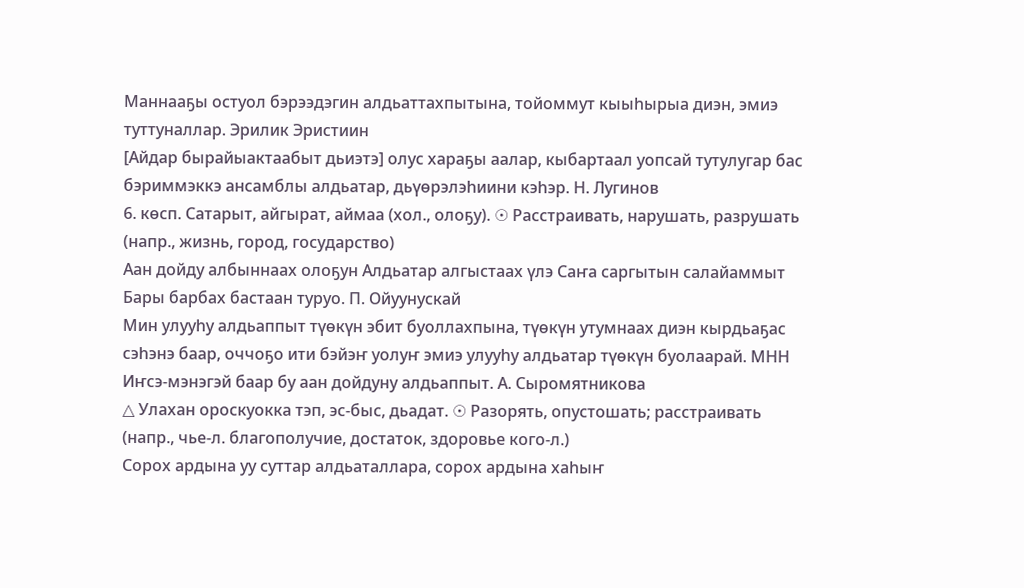Маннааҕы остуол бэрээдэгин алдьаттахпытына, тойоммут кыыһырыа диэн, эмиэ туттуналлар. Эрилик Эристиин
[Айдар бырайыактаабыт дьиэтэ] олус хараҕы аалар, кыбартаал уопсай тутулугар бас бэриммэккэ ансамблы алдьатар, дьүөрэлэһиини кэһэр. Н. Лугинов
6. көсп. Сатарыт, айгырат, аймаа (хол., олоҕу). ☉ Расстраивать, нарушать, разрушать (напр., жизнь, город, государство)
Аан дойду албыннаах олоҕун Алдьатар алгыстаах үлэ Саҥа саргытын салайаммыт Бары барбах бастаан туруо. П. Ойуунускай
Мин улууһу алдьаппыт түөкүн эбит буоллахпына, түөкүн утумнаах диэн кырдьаҕас сэһэнэ баар, оччоҕо ити бэйэҥ уолуҥ эмиэ улууһу алдьатар түөкүн буолаарай. МНН
Иҥсэ-мэнэгэй баар бу аан дойдуну алдьаппыт. А. Сыромятникова
△ Улахан ороскуокка тэп, эс-быс, дьадат. ☉ Разорять, опустошать; расстраивать (напр., чье-л. благополучие, достаток, здоровье кого-л.)
Сорох ардына уу суттар алдьаталлара, сорох ардына хаһыҥ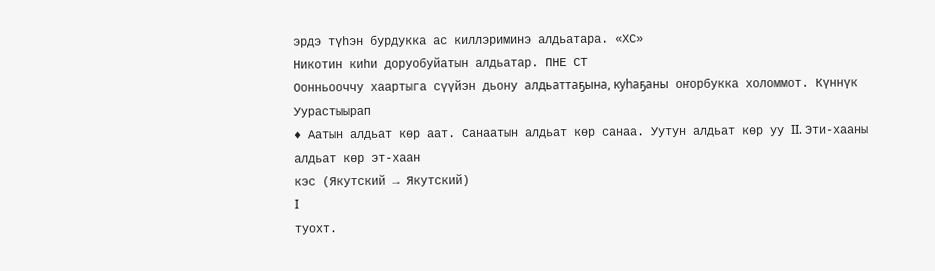эрдэ түһэн бурдукка ас киллэриминэ алдьатара. «ХС»
Никотин киһи доруобуйатын алдьатар. ПНЕ СТ
Оонньооччу хаартыга сүүйэн дьону алдьаттаҕына, куһаҕаны оҥорбукка холоммот. Күннүк Уурастыырап
♦ Аатын алдьат көр аат. Санаатын алдьат көр санаа. Уутун алдьат көр уу II. Эти-хааны алдьат көр эт-хаан
кэс (Якутский → Якутский)
I
туохт.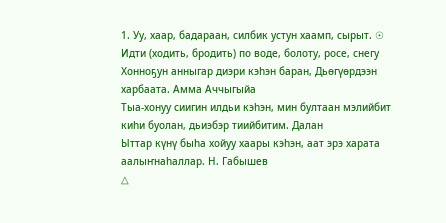1. Уу, хаар, бадараан, силбик устун хаамп, сырыт. ☉ Идти (ходить, бродить) по воде, болоту, росе, снегу
Хонноҕун анныгар диэри кэһэн баран, Дьөгүөрдээн харбаата. Амма Аччыгыйа
Тыа-хонуу сиигин илдьи кэһэн, мин бултаан мэлийбит киһи буолан, дьиэбэр тиийбитим. Далан
Ыттар күнү быһа хойуу хаары кэһэн, аат эрэ харата аалыҥнаһаллар. Н. Габышев
△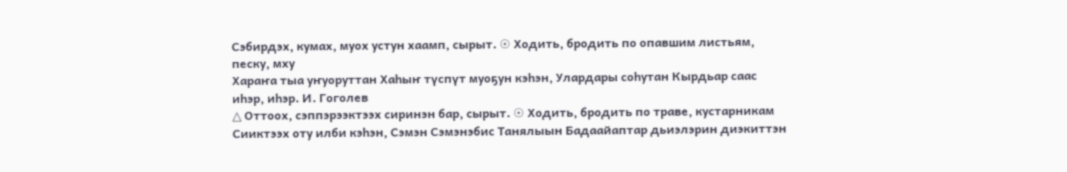Сэбирдэх, кумах, муох устун хаамп, сырыт. ☉ Ходить, бродить по опавшим листьям, песку, мху
Хараҥа тыа уҥуоруттан Хаһыҥ түспүт муоҕун кэһэн, Улардары соһутан Кырдьар саас иһэр, иһэр. И. Гоголев
△ Оттоох, сэппэрээктээх сиринэн бар, сырыт. ☉ Ходить, бродить по траве, кустарникам
Сииктээх оту илби кэһэн, Сэмэн Сэмэнэбис Танялыын Бадаайаптар дьиэлэрин диэкиттэн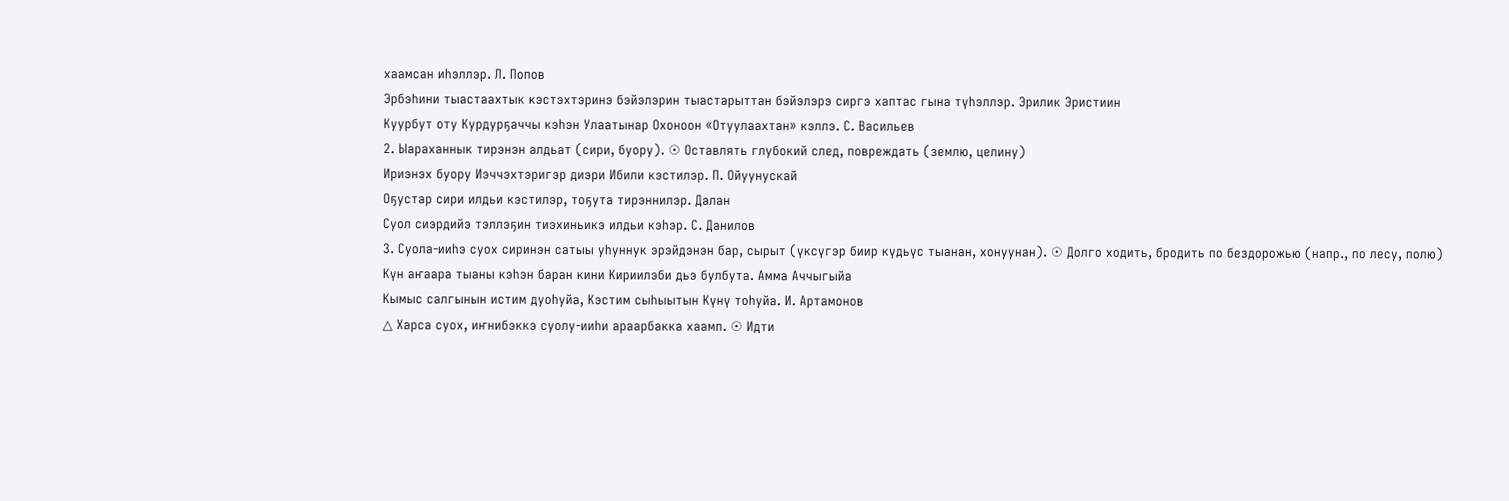хаамсан иһэллэр. Л. Попов
Эрбэһини тыастаахтык кэстэхтэринэ бэйэлэрин тыастарыттан бэйэлэрэ сиргэ хаптас гына түһэллэр. Эрилик Эристиин
Куурбут оту Курдурҕаччы кэһэн Улаатынар Охоноон «Отуулаахтан» кэллэ. С. Васильев
2. Ыараханнык тирэнэн алдьат (сири, буору). ☉ Оставлять глубокий след, повреждать (землю, целину)
Ириэнэх буору Иэччэхтэригэр диэри Ибили кэстилэр. П. Ойуунускай
Оҕустар сири илдьи кэстилэр, тоҕута тирэннилэр. Далан
Суол сиэрдийэ тэллэҕин тиэхиньикэ илдьи кэһэр. С. Данилов
3. Суола-ииһэ суох сиринэн сатыы уһуннук эрэйдэнэн бар, сырыт (үксүгэр биир күдьүс тыанан, хонуунан). ☉ Долго ходить, бродить по бездорожью (напр., по лесу, полю)
Күн аҥаара тыаны кэһэн баран кини Кириилэби дьэ булбута. Амма Аччыгыйа
Кымыс салгынын истим дуоһуйа, Кэстим сыһыытын Күнү тоһуйа. И. Артамонов
△ Харса суох, иҥнибэккэ суолу-ииһи араарбакка хаамп. ☉ Идти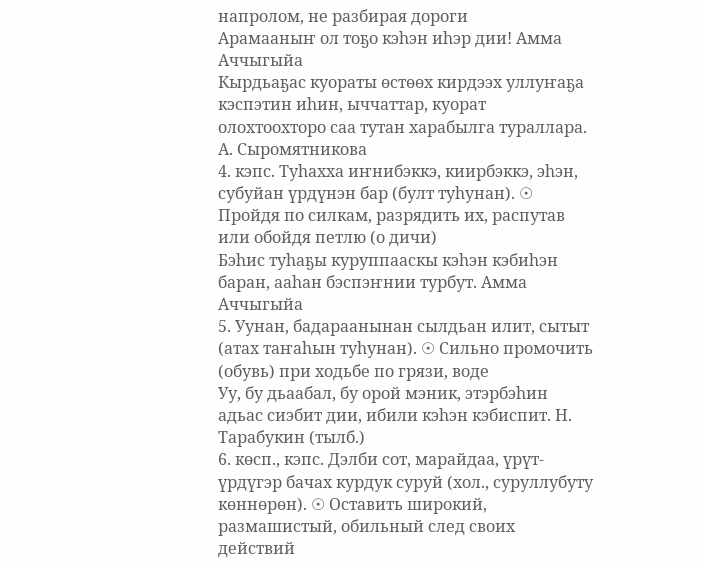напролом, не разбирая дороги
Арамааныҥ ол тоҕо кэһэн иһэр дии! Амма Аччыгыйа
Кырдьаҕас куораты өстөөх кирдээх уллуҥаҕа кэспэтин иһин, ыччаттар, куорат олохтоохторо саа тутан харабылга тураллара. А. Сыромятникова
4. кэпс. Туһахха иҥнибэккэ, киирбэккэ, эһэн, субуйан үрдүнэн бар (булт туһунан). ☉ Пройдя по силкам, разрядить их, распутав или обойдя петлю (о дичи)
Бэһис туһаҕы куруппааскы кэһэн кэбиһэн баран, ааһан бэспэҥнии турбут. Амма Аччыгыйа
5. Уунан, бадараанынан сылдьан илит, сытыт (атах таҥаһын туһунан). ☉ Сильно промочить (обувь) при ходьбе по грязи, воде
Уу, бу дьаабал, бу орой мэник, этэрбэһин адьас сиэбит дии, ибили кэһэн кэбиспит. Н. Тарабукин (тылб.)
6. көсп., кэпс. Дэлби сот, марайдаа, үрүт-үрдүгэр бачах курдук суруй (хол., суруллубуту көннөрөн). ☉ Оставить широкий, размашистый, обильный след своих действий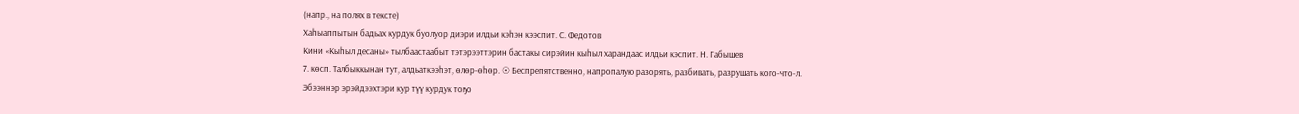(напр., на полях в тексте)
Хаһыаппытын бадьах курдук буолуор диэри илдьи кэһэн кээспит. С. Федотов
Кини «Кыһыл десаны» тылбаастаабыт тэтэрээттэрин бастакы сирэйин кыһыл харандаас илдьи кэспит. Н. Габышев
7. көсп. Талбыккынан тут, алдьаткээһэт, өлөр-өһөр. ☉ Беспрепятственно, напропалую разорять, разбивать, разрушать кого-что-л.
Эбээннэр эрэйдээхтэри кур түү курдук тоҕо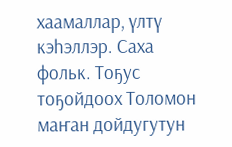хаамаллар, үлтү кэһэллэр. Саха фольк. Тоҕус тоҕойдоох Толомон маҥан дойдугутун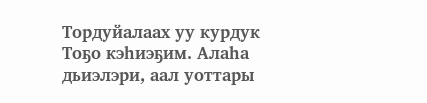Тордуйалаах уу курдук Тоҕо кэһиэҕим. Алаһа дьиэлэри, аал уоттары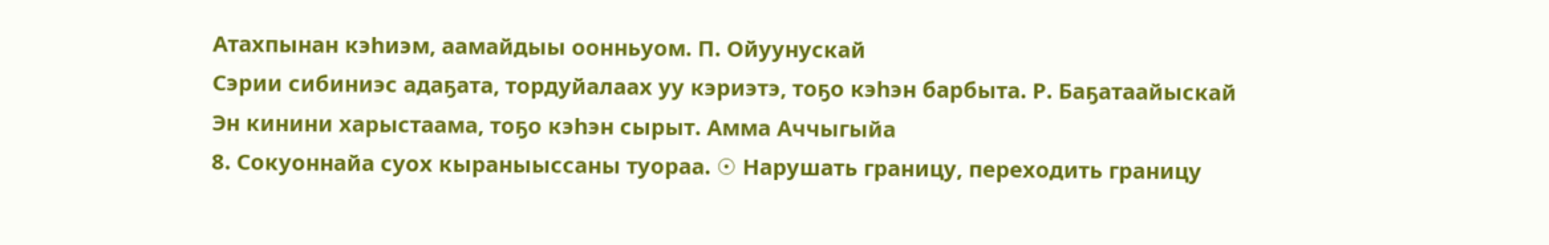Атахпынан кэһиэм, аамайдыы оонньуом. П. Ойуунускай
Сэрии сибиниэс адаҕата, тордуйалаах уу кэриэтэ, тоҕо кэһэн барбыта. Р. Баҕатаайыскай
Эн кинини харыстаама, тоҕо кэһэн сырыт. Амма Аччыгыйа
8. Сокуоннайа суох кыраныыссаны туораа. ☉ Нарушать границу, переходить границу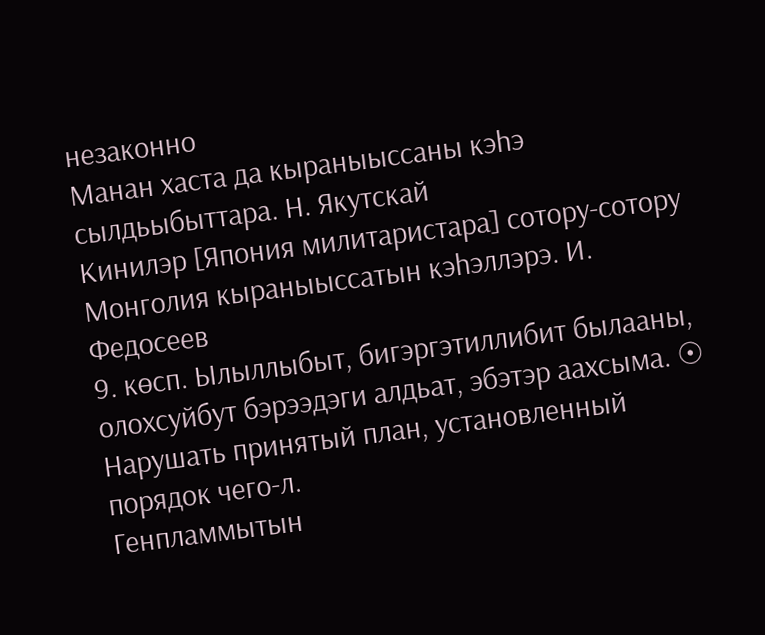незаконно
Манан хаста да кыраныыссаны кэһэ сылдьыбыттара. Н. Якутскай
Кинилэр [Япония милитаристара] сотору-сотору Монголия кыраныыссатын кэһэллэрэ. И. Федосеев
9. көсп. Ылыллыбыт, бигэргэтиллибит былааны, олохсуйбут бэрээдэги алдьат, эбэтэр аахсыма. ☉ Нарушать принятый план, установленный порядок чего-л.
Генпламмытын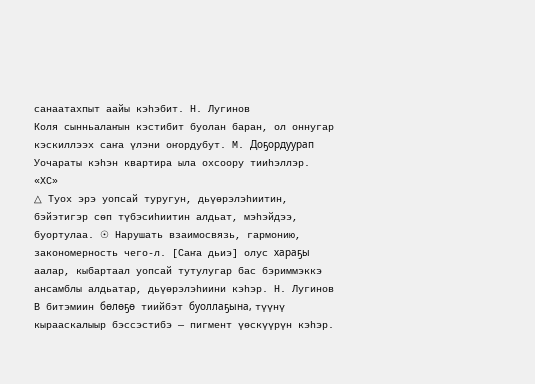санаатахпыт аайы кэһэбит. Н. Лугинов
Коля сынньалаҥын кэстибит буолан баран, ол оннугар кэскиллээх саҥа үлэни оҥордубут. М. Доҕордуурап
Уочараты кэһэн квартира ыла охсоору тииһэллэр. «ХС»
△ Туох эрэ уопсай туругун, дьүөрэлэһиитин, бэйэтигэр сөп түбэсиһиитин алдьат, мэһэйдээ, буортулаа. ☉ Нарушать взаимосвязь, гармонию, закономерность чего-л. [Саҥа дьиэ] олус хараҕы аалар, кыбартаал уопсай тутулугар бас бэриммэккэ ансамблы алдьатар, дьүөрэлэһиини кэһэр. Н. Лугинов
В битэмиин бөлөҕө тиийбэт буоллаҕына, түүнү кырааскалыыр бэссэстибэ — пигмент үөскүүрүн кэһэр.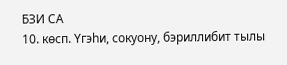БЗИ СА
10. көсп. Үгэһи, сокуону, бэриллибит тылы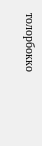толорбокко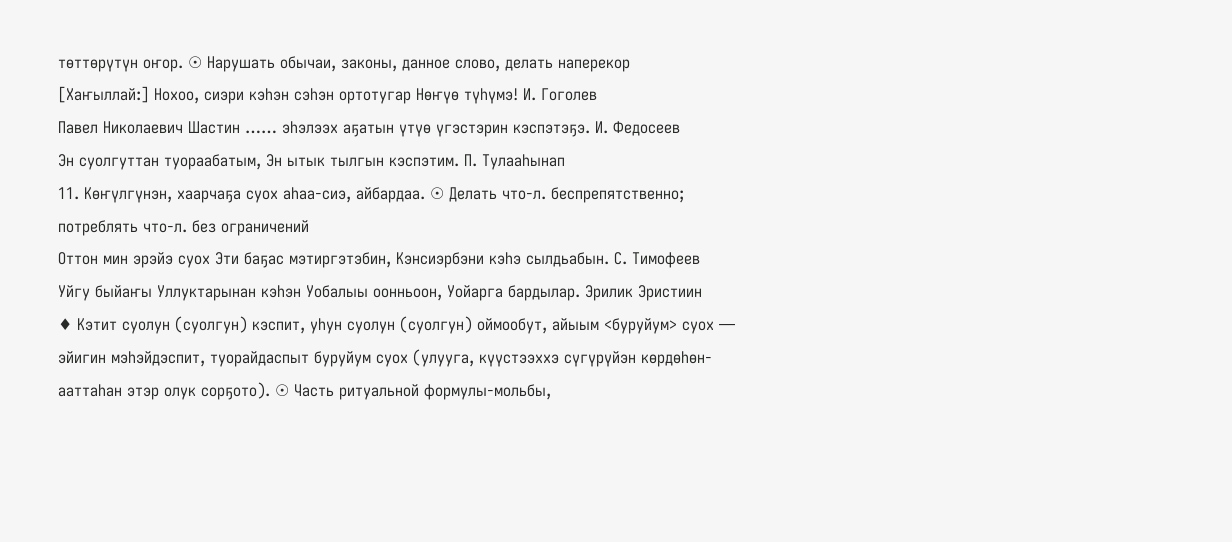төттөрүтүн оҥор. ☉ Нарушать обычаи, законы, данное слово, делать наперекор
[Хаҥыллай:] Нохоо, сиэри кэһэн сэһэн ортотугар Нөҥүө түһүмэ! И. Гоголев
Павел Николаевич Шастин …… эһэлээх аҕатын үтүө үгэстэрин кэспэтэҕэ. И. Федосеев
Эн суолгуттан туораабатым, Эн ытык тылгын кэспэтим. П. Тулааһынап
11. Көҥүлгүнэн, хаарчаҕа суох аһаа-сиэ, айбардаа. ☉ Делать что-л. беспрепятственно; потреблять что-л. без ограничений
Оттон мин эрэйэ суох Эти баҕас мэтиргэтэбин, Кэнсиэрбэни кэһэ сылдьабын. С. Тимофеев
Уйгу быйаҥы Уллуктарынан кэһэн Уобалыы оонньоон, Уойарга бардылар. Эрилик Эристиин
♦ Кэтит суолун (суолгун) кэспит, уһун суолун (суолгун) оймообут, айыым <буруйум> суох — эйигин мэһэйдэспит, туорайдаспыт буруйум суох (улууга, күүстээххэ сүгүрүйэн көрдөһөн-ааттаһан этэр олук сорҕото). ☉ Часть ритуальной формулы-мольбы,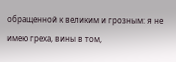обращенной к великим и грозным: я не имею греха, вины в том,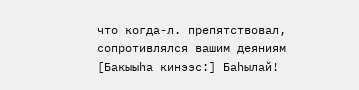что когда-л. препятствовал, сопротивлялся вашим деяниям
[Бакыыһа кинээс:] Баһылай!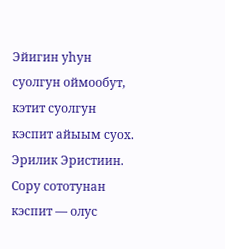Эйигин уһун суолгун оймообут, кэтит суолгун кэспит айыым суох. Эрилик Эристиин. Сору сототунан кэспит — олус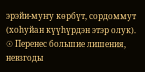эрэйи-муҥу көрбүт, сордоммут (хоһуйан күүһүрдэн этэр олук). ☉ Перенес большие лишения, невзгоды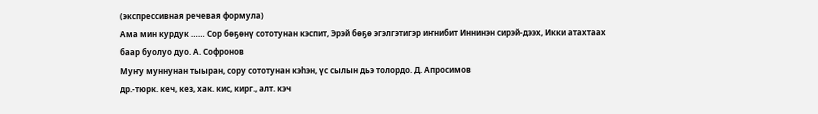(экспрессивная речевая формула)
Ама мин курдук …… Сор бөҕөнү сототунан кэспит, Эрэй бөҕө эгэлгэтигэр иҥнибит Иннинэн сирэй-дээх, Икки атахтаах баар буолуо дуо. А. Софронов
Муҥу муннунан тыыран, сору сототунан кэһэн, үс сылын дьэ толордо. Д. Апросимов
др.-тюрк. кеч, кез, хак. кис, кирг., алт. кэч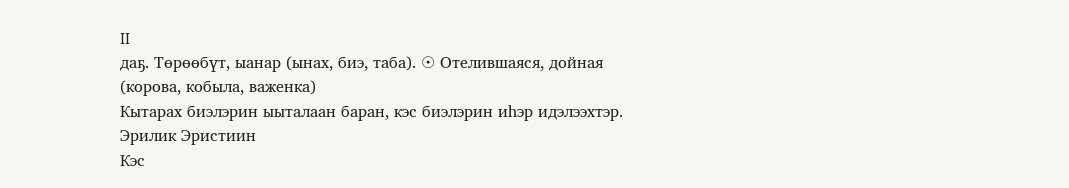II
даҕ. Төрөөбүт, ыанар (ынах, биэ, таба). ☉ Отелившаяся, дойная (корова, кобыла, важенка)
Кытарах биэлэрин ыыталаан баран, кэс биэлэрин иһэр идэлээхтэр. Эрилик Эристиин
Кэс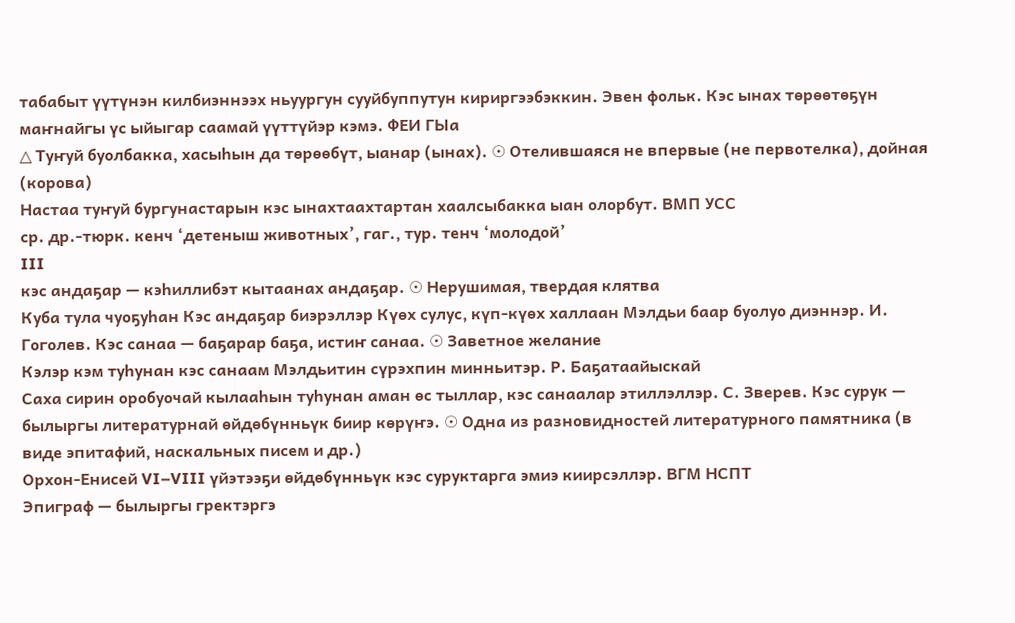табабыт үүтүнэн килбиэннээх ньуургун сууйбуппутун кириргээбэккин. Эвен фольк. Кэс ынах төрөөтөҕүн маҥнайгы үс ыйыгар саамай үүттүйэр кэмэ. ФЕИ ГЫа
△ Туҥуй буолбакка, хасыһын да төрөөбүт, ыанар (ынах). ☉ Отелившаяся не впервые (не первотелка), дойная (корова)
Настаа туҥуй бургунастарын кэс ынахтаахтартан хаалсыбакка ыан олорбут. ВМП УСС
ср. др.-тюрк. кенч ‘детеныш животных’, гаг., тур. тенч ‘молодой’
III
кэс андаҕар — кэһиллибэт кытаанах андаҕар. ☉ Нерушимая, твердая клятва
Куба тула чуоҕуһан Кэс андаҕар биэрэллэр Күөх сулус, күп-күөх халлаан Мэлдьи баар буолуо диэннэр. И. Гоголев. Кэс санаа — баҕарар баҕа, истиҥ санаа. ☉ Заветное желание
Кэлэр кэм туһунан кэс санаам Мэлдьитин сүрэхпин минньитэр. Р. Баҕатаайыскай
Саха сирин оробуочай кылааһын туһунан аман өс тыллар, кэс санаалар этиллэллэр. С. Зверев. Кэс сурук — былыргы литературнай өйдөбүнньүк биир көрүҥэ. ☉ Одна из разновидностей литературного памятника (в виде эпитафий, наскальных писем и др.)
Орхон-Енисей VI–VIII үйэтээҕи өйдөбүнньүк кэс суруктарга эмиэ киирсэллэр. ВГМ НСПТ
Эпиграф — былыргы гректэргэ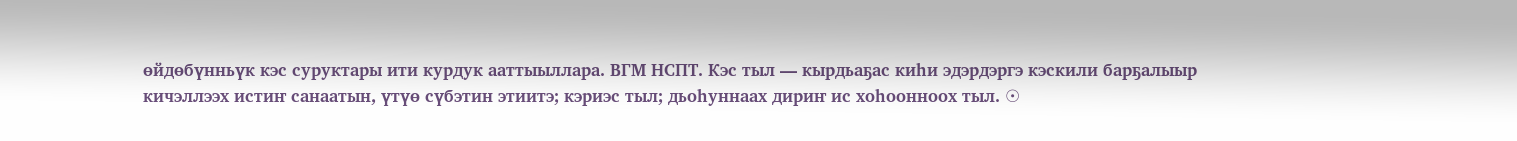өйдөбүнньүк кэс суруктары ити курдук ааттыыллара. ВГМ НСПТ. Кэс тыл — кырдьаҕас киһи эдэрдэргэ кэскили барҕалыыр кичэллээх истиҥ санаатын, үтүө сүбэтин этиитэ; кэриэс тыл; дьоһуннаах дириҥ ис хоһоонноох тыл. ☉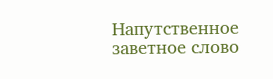Напутственное заветное слово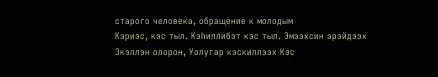старого человека, обращение к молодым
Кэриэс, кэс тыл. Кэһиллибэт кэс тыл. Эмээхсин эрэйдээх Экэллэн олорон, Уолугар кэскиллээх Кэс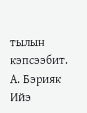тылын кэпсээбит. А. Бэрияк
Ийэ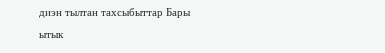диэн тылтан тахсыбыттар Бары ытык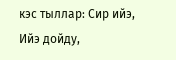кэс тыллар: Сир ийэ, Ийэ дойду,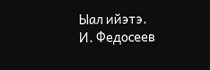Ыал ийэтэ. И. Федосеев